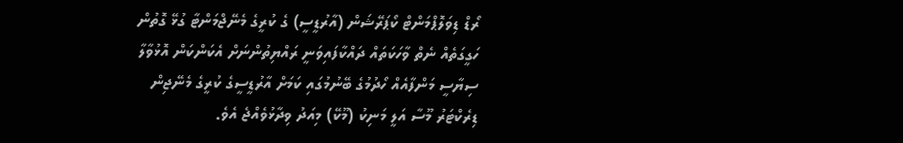ރޯޑް ޑިވަލޮޕްމަންޓް ކޯޕަރޭޝަން (އާރުޑީސީ) ގެ ކުރީގެ މެނޭޖްމަންޓާ ގުޅޭ ގޮތުން ހަގީގަތެއް ނެތް ވާހަކަތައް ދައްކާފައިވަނީ ރައްޔިތުންނަށް އެކަންކަން އޮޅުވާލާ ސިޔާސީ މަންފާއެއް ހޯދުމުގެ ބޭނުމުގައި ކަމަށް އާރުޑީސީގެ ކުރީގެ މެނޭޖިން ޑިރެކްޓަރު މޫސާ އަލީ މަނިކު (މޫކޭ) މިއަދު ވިދާޅުވެއްޖެ އެވެ.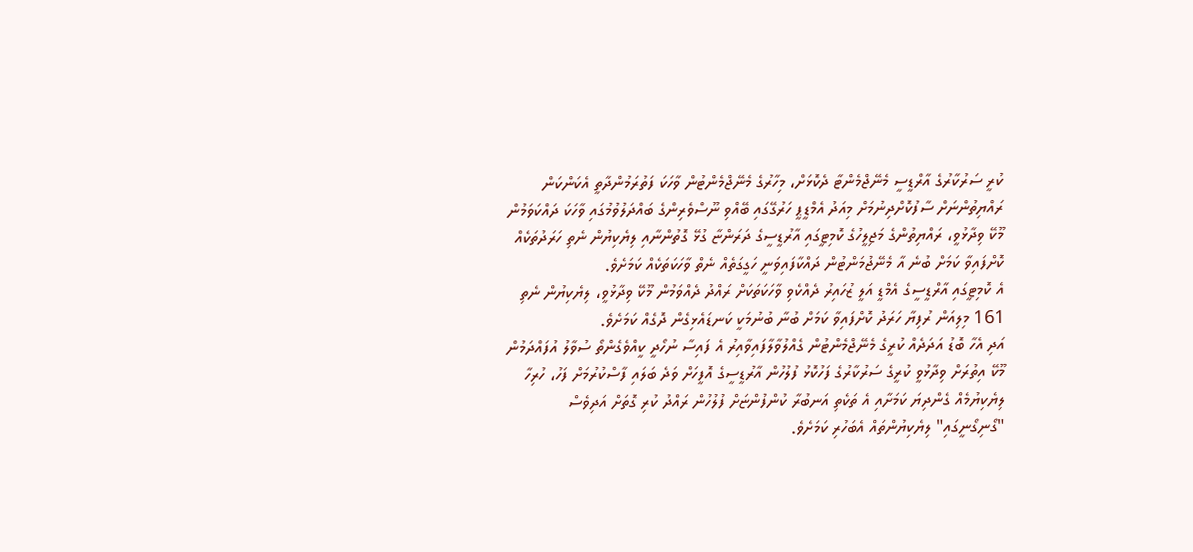ކުރީ ސަރުކާރުގެ އާރްޑީސީ މެނޭޖްމެންޓާ ދެކޮޅަށް، މިހާރުގެ މެނޭޖްމެންޓުން ވާހަކަ ފަތުރަމުންދާތީ އެކަންކަން ރައްޔިތުންނަށް ސާފުކޮށްދިނުމަށް މިއަދު އެމްޑީޕީ ހަރުގޭގައި ބޭއްވި ނޫސްވެރިންގެ ބައްދަލުވުމުގައި ވާހަކަ ދައްކަވަމުން މޫކޭ ވިދާޅުވީ، ރައްޔިތުންގެ މަޖިލީހުގެ ކޮމިޓީގައި އާރުޑީސީގެ ދަރަންޏާ ގުޅޭ ގޮތުންނާއި ލިޔެކިޔުން ނެތި ހަރަދުތަކެއް ކޮށްފައިވާ ކަމަށް ބުނެ އާ މެނޭޖުމަންޓުން ދައްކާފައިވަނީ ހަގީގަތެއް ނެތް ވާހަކަތަކެއް ކަމަށެވެ.
އެ ކޮމިޓީގައި އާރްޑީސީގެ އެމްޑީ އަލީ ޒުހައިރު ދެއްކެވި ވާހަކަތަކަށް ރައްދު ދެއްވަމުން މޫކޭ ވިދާޅުވީ، ލިޔެކިޔުން ނެތި 161 މިލިއަން ރުފިޔާ ހަރަދު ކޮށްފައިވާ ކަމަށް ބުނާ ބުނުމަކީ ކަނޑައެޅިގެން ދޮގެއް ކަމަށެވެ.
އަދި އެހާ ބޮޑު އަދަދެއް ކުރީގެ މެނޭޖްމެންޓުން ގެއްލުވާލާފައިވާއިރު އެ ފައިސާ ނުހޯދީ ކީއްވެގެންތޯ ސުވާލު އުފައްދަމުން މޫކޭ އިތުރަށް ވިދާޅުވީ ކުރީގެ ސަރުކާރުގެ ފަހުކޮޅު ފުލުހުން އާރުޑީސީގެ އޮފީހަށް ވަދެ ބަލައި ފާސްކުރުމަށް ފަހު، ހުރިހާ ލިޔެކިޔުމެއް ގެންދިޔަ ކަމަށާއި އެ ތަކެތި އަނބުރާ ކުންފުންޏަށް ފުލުހުން ރައްދު ކުރި ގޮތަށް އަދިވެސް "ގޯނިގޯނީގައި" ލިޔެކިޔުންތައް އެބަހުރި ކަމަށެވެ.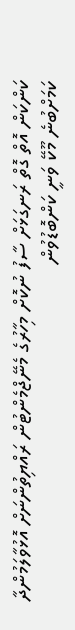ކަންކަން އޮތް ގޮތް ރަނގަޅަށް ސާފު ނުކޮށް މިހާރުގެ މެނޭޖްމެންޓުން ރައްޔިތުންނަށް އޮޅުވާލަމުންދާ ކަމަށްބުނެ މޫކޭ ވަނީ ކަންބޮޑުވުން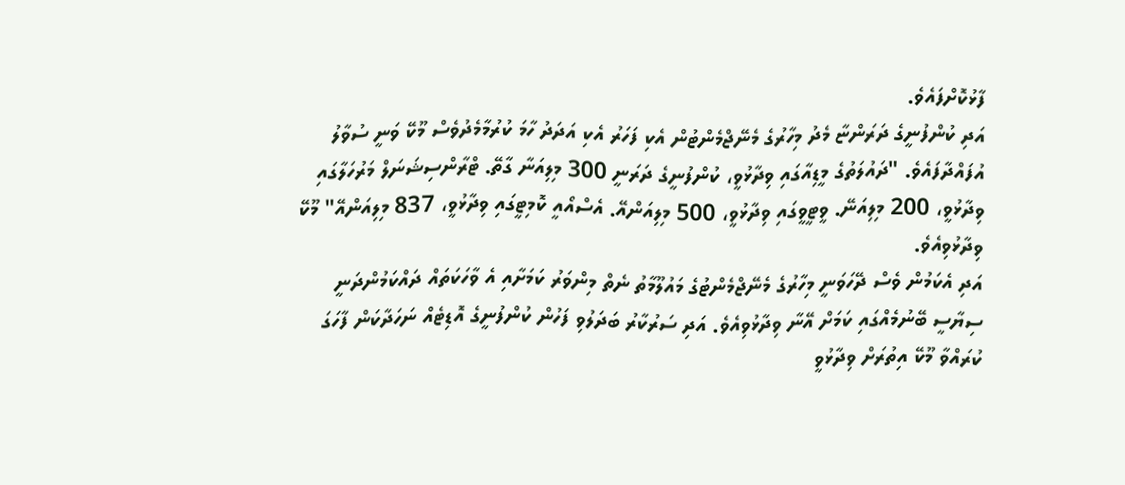ފާޅުކޮށްފައެވެ.
އަދި ކުންފުނީގެ ދަރަންޏާ މެދު މިހާރުގެ މެނޭޖްމެންޓުން އެކި ފަހަރު އެކި އަދަދު ހާމަ ކުރުމާމެދުވެސް މޫކޭ ވަނީ ސުވާލު އުފައްދާފައެވެ. "ދައުލަތުގެ މީޑިއާގައި ވިދާޅުވީ، ކުންފުނީގެ ދަރަނީ 300 މިލިއަނާ ގާތޭ. ޓްރާންސިޝަނަލް މަރުހަލާގައި ވިދާޅުވީ، 200 މިލިއަނޭ. ވީޓީވީގައި ވިދާޅުވީ، 500 މިލިއަންއޭ. އެސްއޯއީ ކޮމިޓީގައި ވިދާޅުވީ، 837 މިލިއަންއޭ" މޫކޭ ވިދާޅުވިއެވެ.
އަދި އެކަމުން ވެސް ދޭހަވަނީ މިހާރުގެ މެނޭޖްމެންޓުގެ މައުލޫމާތު ނެތް މިންވަރު ކަމަށާއި އެ ވާހަކަތައް ދައްކަމުންދަނީ ސިޔާސީ ބޭނުމެއްގައި ކަމަށް އޭނާ ވިދާޅުވިއެވެ. އަދި ސަރުކާރު ބަދަލުވި ފަހުން ކުންފުނީގެ އޮޑިޓެއް ނަހަދާކަން ފާހަގަ ކުރައްވާ މޫކޭ އިތުރަށް ވިދާޅުވީ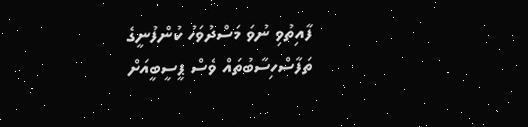ފާއިތުވި ނުވަ މަސްދުވަހު ކުންފުނީގެ ތަފާސްހިސާބުތައް ވެސް ޕީސީބީއަށް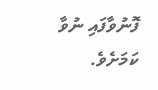ފޮނުވާފައި ނުވާ ކަމަށެވެ.